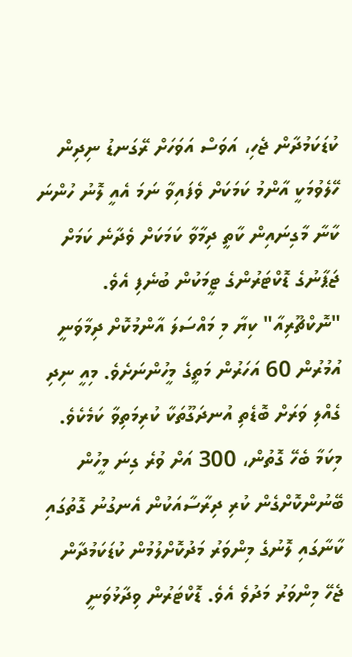ކުޑަކަމުދާން ޖެހި، އަވަސް އަވަހަށް ރޭގަނޑު ނިދިން ހޭލެވުމަކީ އާންމު ކަމަކަށް ވެފައިވާ ނަމަ އެއީ ލޮނު ހުންނަ ކާނާ މާގިނައިން ކާތީ ދިމާވާ ކަމަކަށް ވެދާނެ ކަމަށް ޖަޕާނުގެ ޑޮކްޓަރުންގެ ޓީމަކުން ބުނެފި އެވެ.
"ނޮކްޗޫރިއާ" ކިޔާ މި މައްސަލަ އާންމުކޮށް ދިމާވަނީ އުމުރުން 60 އަހަރުން މަތީގެ މީހުންނަށެވެ. މިއީ ނިދި ގެއްލި ވަރަށް ބޮޑެތި އުނދަގޫތަކާ ކުރިމަތިވާ ކަމެކެވެ.
މިކަމާ ބެހޭ ގޮތުން، 300 އަށް ވުރެ ގިނަ މީހުން ބޭނުންކޮށްގެން ކުރި ދިރާސާއަކުން އެނގުނު ގޮތުގައި ކާނާގައި ލޮނުގެ މިންވަރު މަދުކޮށްލުމުން ކުޑަކަމުދާން ޖެހޭ މިންވަރު މަދުވެ އެވެ. ޑޮކްޓަރުން ވިދާޅުވަނީ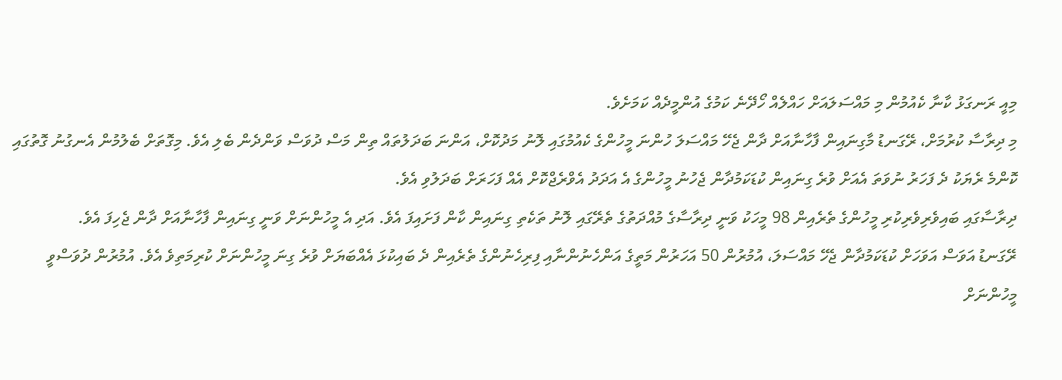މިއީ ރަނގަޅު ކާނާ ކެއުމުން މި މައްސަލައަށް ހައްލެއް ހޯދޭނެ ކަމުގެ އުންމީދެއް ކަމަށެވެ.
މި ދިރާސާ ކުރުމަށް، ރޭގަނޑު މާގިނައިން ފާހާނާއަށް ދާން ޖެހޭ މައްސަލަ ހުންނަ މީހުންގެ ކެއުމުގައި ލޮނު މަދުކޮށް، އަންނަ ބަދަލުތައް ތިން މަސް ދުވަސް ވަންދެން ބެލި އެވެ. މިގޮތަށް ބެލުމުން އެނގުނު ގޮތުގައި ކޮންމެ ރެޔަކު ދެ ފަހަރު ނުވަތަ އެއަށް ވުރެ ގިނައިން ކުޑަކަމުދާން ޖެހުނު މީހުންގެ އެ އަދަދު އެވްރެޖްކޮށް އެއް ފަހަރަށް ބަދަލުވި އެވެ.
ދިރާސާގައި ބައިވެރިވެރިކުރި މީހުންގެ ތެރެއިން 98 މީހަކު ވަނީ ދިރާސާގެ މުއްދަތުގެ ތެރޭގައި ލޮނު ތަކެތި ގިނައިން ކާން ފަށައިފަ އެވެ. އަދި އެ މީހުންނަށް ވަނީ ގިނައިން ފާހާނާއަށް ދާން ޖެހިފަ އެވެ.
ރޭގަނޑު އަވަސް އަވަހަށް ކުޑަކަމުދާން ޖެހޭ މައްސަލަ، އުމުރުން 50 އަހަރުން މަތީގެ އަންހެނުންނާއި ފިރިހެނުންގެ ތެރެއިން ދެ ބައިކުޅަ އެއްބަޔަށް ވުރެ ގިނަ މީހުންނަށް ކުރިމަތިވެ އެވެ. އުމުރުން ދުވަސްވީ މީހުންނަށް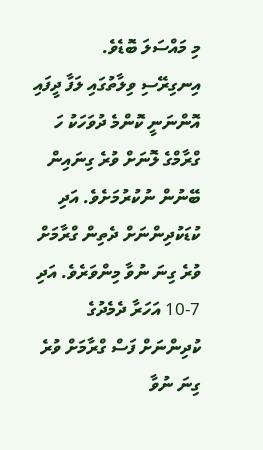މި މައްސަލަ ބޮޑެވެ.
އިނގިރޭސި ވިލާތުގައި ލަފާ ދީފައި އޮންނަނީ ކޮންމެ ދުވަހަކު ހަ ގްރާމްގެ ލޮނަށް ވުރެ ގިނައިން ބޭނުން ނުކުރުމަށެވެ. އަދި ކުޑަކުދިންނަށް ދެތިން ގްރާމަށް ވުރެ ގިނަ ނުވާ މިންވަރެވެ. އަދި 7-10 އަހަރާ ދެމެދުގެ ކުދިންނަށް ފަސް ގްރާމަށް ވުރެ ގިނަ ނުވާ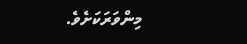މިންވަރަކަށެވެ.